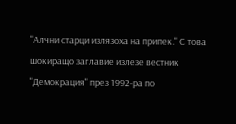"Алчни старци излязоха на припек." С това шокиращо заглавие излезе вестник "Демокрация" през 1992-ра по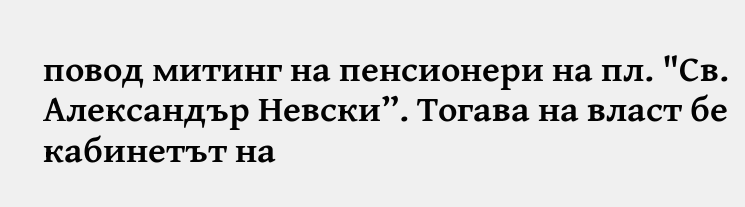повод митинг на пенсионери на пл. "Св. Александър Невски”. Тогава на власт бе кабинетът на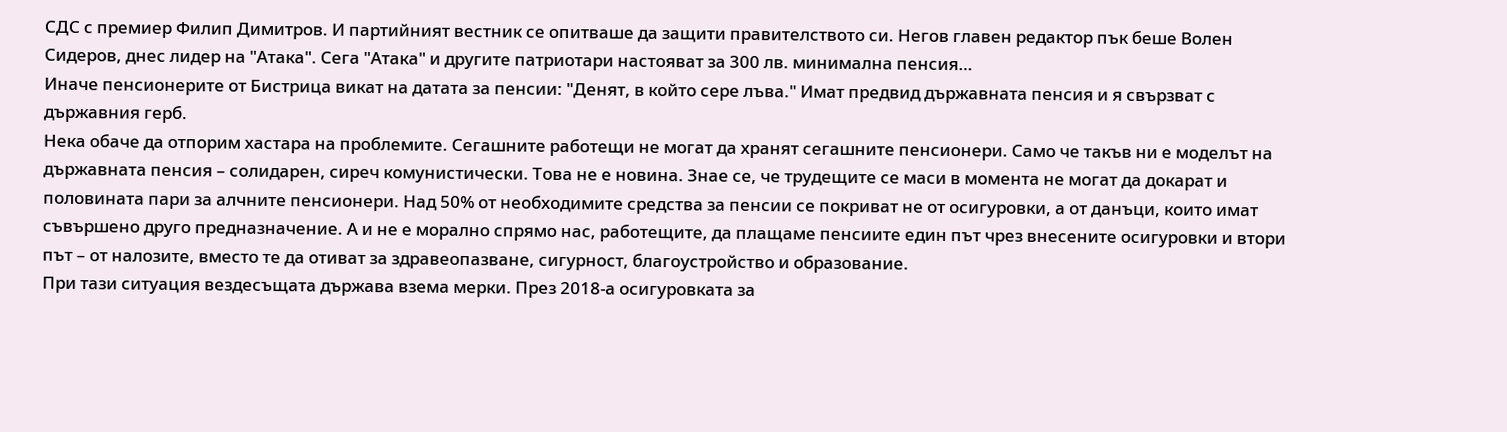СДС с премиер Филип Димитров. И партийният вестник се опитваше да защити правителството си. Негов главен редактор пък беше Волен Сидеров, днес лидер на "Атака". Сега "Атака" и другите патриотари настояват за 300 лв. минимална пенсия…
Иначе пенсионерите от Бистрица викат на датата за пенсии: "Денят, в който сере лъва." Имат предвид държавната пенсия и я свързват с държавния герб.
Нека обаче да отпорим хастара на проблемите. Сегашните работещи не могат да хранят сегашните пенсионери. Само че такъв ни е моделът на държавната пенсия – солидарен, сиреч комунистически. Това не е новина. Знае се, че трудещите се маси в момента не могат да докарат и половината пари за алчните пенсионери. Над 50% от необходимите средства за пенсии се покриват не от осигуровки, а от данъци, които имат съвършено друго предназначение. А и не е морално спрямо нас, работещите, да плащаме пенсиите един път чрез внесените осигуровки и втори път – от налозите, вместо те да отиват за здравеопазване, сигурност, благоустройство и образование.
При тази ситуация вездесъщата държава взема мерки. През 2018-а осигуровката за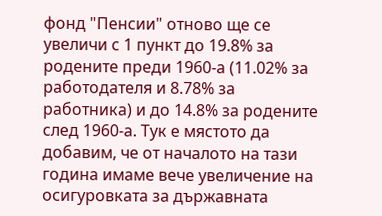фонд "Пенсии" отново ще се увеличи с 1 пункт до 19.8% за родените преди 1960-а (11.02% за работодателя и 8.78% за работника) и до 14.8% за родените след 1960-а. Тук е мястото да добавим, че от началото на тази година имаме вече увеличение на осигуровката за държавната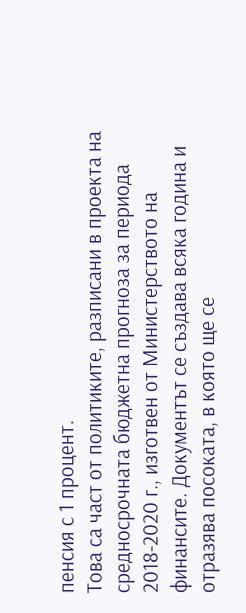пенсия с 1 процент.
Това са част от политиките, разписани в проекта на средносрочната бюджетна прогноза за периода 2018-2020 г., изготвен от Министерството на финансите. Документът се създава всяка година и отразява посоката, в която ще се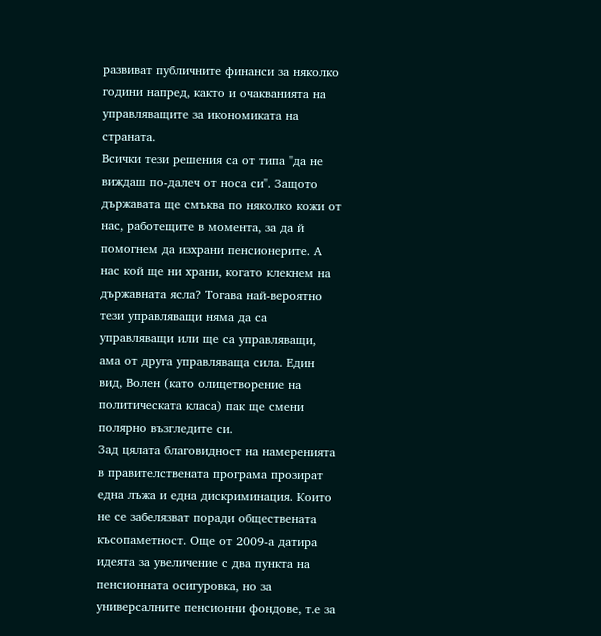развиват публичните финанси за няколко години напред, както и очакванията на управляващите за икономиката на страната.
Всички тези решения са от типа "да не виждаш по-далеч от носа си". Защото държавата ще смъква по няколко кожи от нас, работещите в момента, за да й помогнем да изхрани пенсионерите. А нас кой ще ни храни, когато клекнем на държавната ясла? Тогава най-вероятно тези управляващи няма да са управляващи или ще са управляващи, ама от друга управляваща сила. Един вид, Волен (като олицетворение на политическата класа) пак ще смени полярно възгледите си.
Зад цялата благовидност на намеренията в правителствената програма прозират една лъжа и една дискриминация. Които не се забелязват поради обществената късопаметност. Още от 2009-а датира идеята за увеличение с два пункта на пенсионната осигуровка, но за универсалните пенсионни фондове, т.е за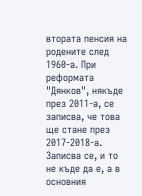втората пенсия на родените след 1960-а. При реформата "Дянков", някъде през 2011-а, се записва, че това ще стане през 2017-2018-а. Записва се, и то не къде да е, а в основния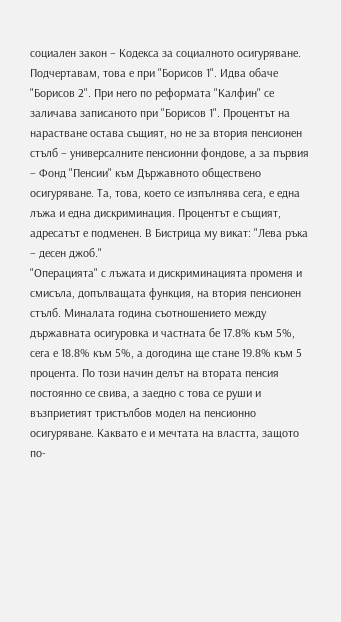социален закон – Кодекса за социалното осигуряване. Подчертавам, това е при "Борисов 1". Идва обаче "Борисов 2". При него по реформата "Калфин" се заличава записаното при "Борисов 1". Процентът на нарастване остава същият, но не за втория пенсионен стълб – универсалните пенсионни фондове, а за първия – Фонд "Пенсии" към Държавното обществено осигуряване. Та, това, което се изпълнява сега, е една лъжа и една дискриминация. Процентът е същият, адресатът е подменен. В Бистрица му викат: "Лева ръка – десен джоб."
"Операцията" с лъжата и дискриминацията променя и смисъла, допълващата функция, на втория пенсионен стълб. Миналата година съотношението между държавната осигуровка и частната бе 17.8% към 5%, сега е 18.8% към 5%, а догодина ще стане 19.8% към 5 процента. По този начин делът на втората пенсия постоянно се свива, а заедно с това се руши и възприетият тристълбов модел на пенсионно осигуряване. Каквато е и мечтата на властта, защото по-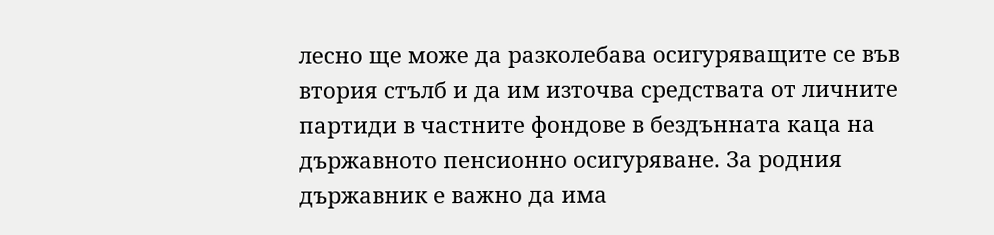лесно ще може да разколебава осигуряващите се във втория стълб и да им източва средствата от личните партиди в частните фондове в бездънната каца на държавното пенсионно осигуряване. За родния държавник е важно да има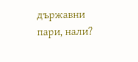държавни пари, нали?